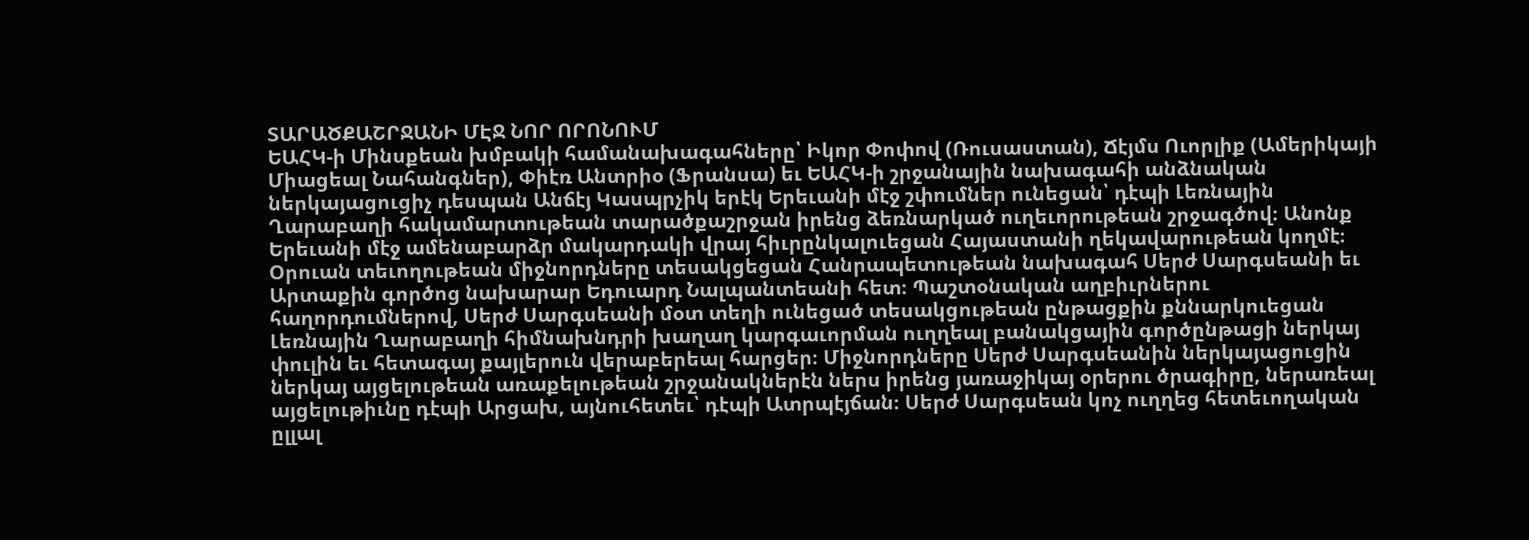ՏԱՐԱԾՔԱՇՐՋԱՆԻ ՄԷՋ ՆՈՐ ՈՐՈՆՈՒՄ
ԵԱՀԿ-ի Մինսքեան խմբակի համանախագահները՝ Իկոր Փոփով (Ռուսաստան), Ճէյմս Ուորլիք (Ամերիկայի Միացեալ Նահանգներ), Փիէռ Անտրիօ (Ֆրանսա) եւ ԵԱՀԿ-ի շրջանային նախագահի անձնական ներկայացուցիչ դեսպան Անճէյ Կասպրչիկ երէկ Երեւանի մէջ շփումներ ունեցան՝ դէպի Լեռնային Ղարաբաղի հակամարտութեան տարածքաշրջան իրենց ձեռնարկած ուղեւորութեան շրջագծով։ Անոնք Երեւանի մէջ ամենաբարձր մակարդակի վրայ հիւրընկալուեցան Հայաստանի ղեկավարութեան կողմէ։ Օրուան տեւողութեան միջնորդները տեսակցեցան Հանրապետութեան նախագահ Սերժ Սարգսեանի եւ Արտաքին գործոց նախարար Եդուարդ Նալպանտեանի հետ։ Պաշտօնական աղբիւրներու հաղորդումներով, Սերժ Սարգսեանի մօտ տեղի ունեցած տեսակցութեան ընթացքին քննարկուեցան Լեռնային Ղարաբաղի հիմնախնդրի խաղաղ կարգաւորման ուղղեալ բանակցային գործընթացի ներկայ փուլին եւ հետագայ քայլերուն վերաբերեալ հարցեր։ Միջնորդները Սերժ Սարգսեանին ներկայացուցին ներկայ այցելութեան առաքելութեան շրջանակներէն ներս իրենց յառաջիկայ օրերու ծրագիրը, ներառեալ այցելութիւնը դէպի Արցախ, այնուհետեւ՝ դէպի Ատրպէյճան։ Սերժ Սարգսեան կոչ ուղղեց հետեւողական ըլլալ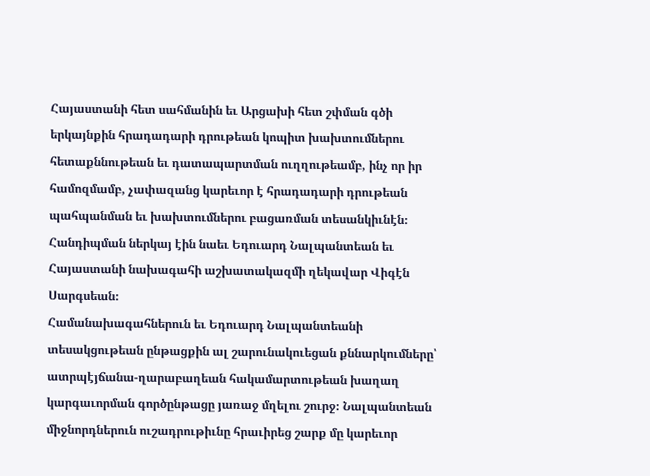Հայաստանի հետ սահմանին եւ Արցախի հետ շփման գծի երկայնքին հրադադարի դրութեան կոպիտ խախտումներու հետաքննութեան եւ դատապարտման ուղղութեամբ, ինչ որ իր համոզմամբ, չափազանց կարեւոր է հրադադարի դրութեան պահպանման եւ խախտումներու բացառման տեսանկիւնէն։ Հանդիպման ներկայ էին նաեւ Եդուարդ Նալպանտեան եւ Հայաստանի նախագահի աշխատակազմի ղեկավար Վիգէն Սարգսեան։
Համանախագահներուն եւ Եդուարդ Նալպանտեանի տեսակցութեան ընթացքին ալ շարունակուեցան քննարկումները՝ ատրպէյճանա-ղարաբաղեան հակամարտութեան խաղաղ կարգաւորման գործընթացը յառաջ մղելու շուրջ։ Նալպանտեան միջնորդներուն ուշադրութիւնը հրաւիրեց շարք մը կարեւոր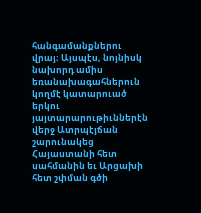հանգամանքներու վրայ։ Այսպէս, նոյնիսկ նախորդ ամիս եռանախագահներուն կողմէ կատարուած երկու յայտարարութիւններէն վերջ Ատրպէյճան շարունակեց Հայաստանի հետ սահմանին եւ Արցախի հետ շփման գծի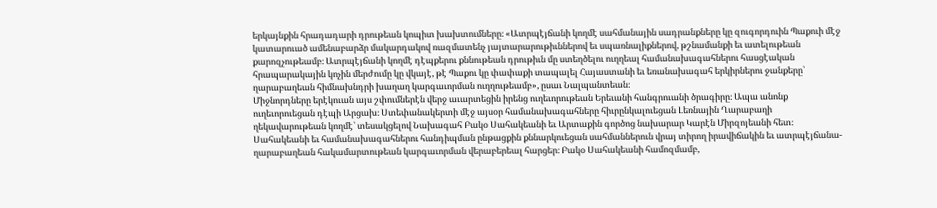երկայնքին հրադադարի դրութեան կոպիտ խախտումները։ «Ատրպէյճանի կողմէ սահմանային սադրանքները կը զուգորդուին Պաքուի մէջ կատարուած ամենաբարձր մակարդակով ռազմատենչ յայտարարութիւններով եւ սպառնալիքներով, թշնամանքի եւ ատելութեան քարոզչութեամբ։ Ատրպէյճանի կողմէ դէպքերու քննութեան դրութիւն մը ստեղծելու ուղղեալ համանախագահներու հասցէական հրապարակային կոչին մերժումը կը վկայէ, թէ Պաքու կը փափաքի տապալել Հայաստանի եւ եռանախագահ երկիրներու ջանքերը՝ ղարաբաղեան հիմնախնդրի խաղաղ կարգաւորման ուղղութեամբ», ըսաւ Նալպանտեան։
Միջնորդները երէկուան այս շփումներէն վերջ աւարտեցին իրենց ուղեւորութեան Երեւանի հանգրուանի ծրագիրը։ Ապա անոնք ուղեւորուեցան դէպի Արցախ։ Ստեփանակերտի մէջ այսօր համանախագահները հիւրընկալուեցան Լեռնային Ղարաբաղի ղեկավարութեան կողմէ՝ տեսակցելով Նախագահ Բակօ Սահակեանի եւ Արտաքին գործոց նախարար Կարէն Միրզոյեանի հետ։ Սահակեանի եւ համանախագահներու հանդիպման ընթացքին քննարկուեցան սահմաններուն վրայ տիրող իրավիճակին եւ ատրպէյճանա-ղարաբաղեան հակամարտութեան կարգաւորման վերաբերեալ հարցեր։ Բակօ Սահակեանի համոզմամբ,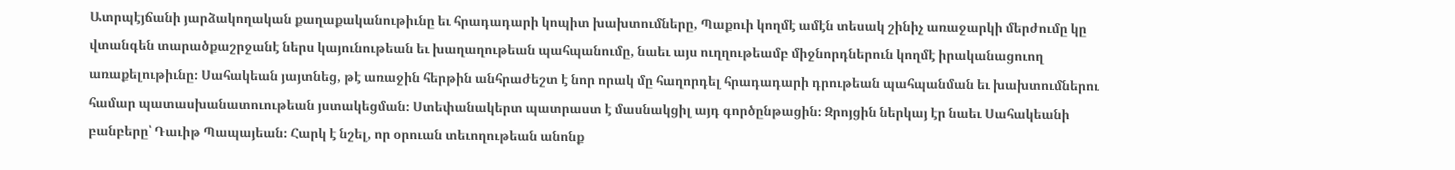Ատրպէյճանի յարձակողական քաղաքականութիւնը եւ հրադադարի կոպիտ խախտումները, Պաքուի կողմէ ամէն տեսակ շինիչ առաջարկի մերժումը կը վտանգեն տարածքաշրջանէ ներս կայունութեան եւ խաղաղութեան պահպանումը, նաեւ այս ուղղութեամբ միջնորդներուն կողմէ իրականացուող առաքելութիւնը։ Սահակեան յայտնեց, թէ առաջին հերթին անհրաժեշտ է նոր որակ մը հաղորդել հրադադարի դրութեան պահպանման եւ խախտումներու համար պատասխանատուութեան յստակեցման։ Ստեփանակերտ պատրաստ է մասնակցիլ այդ գործընթացին։ Զրոյցին ներկայ էր նաեւ Սահակեանի բանբերը՝ Դաւիթ Պապայեան։ Հարկ է նշել, որ օրուան տեւողութեան անոնք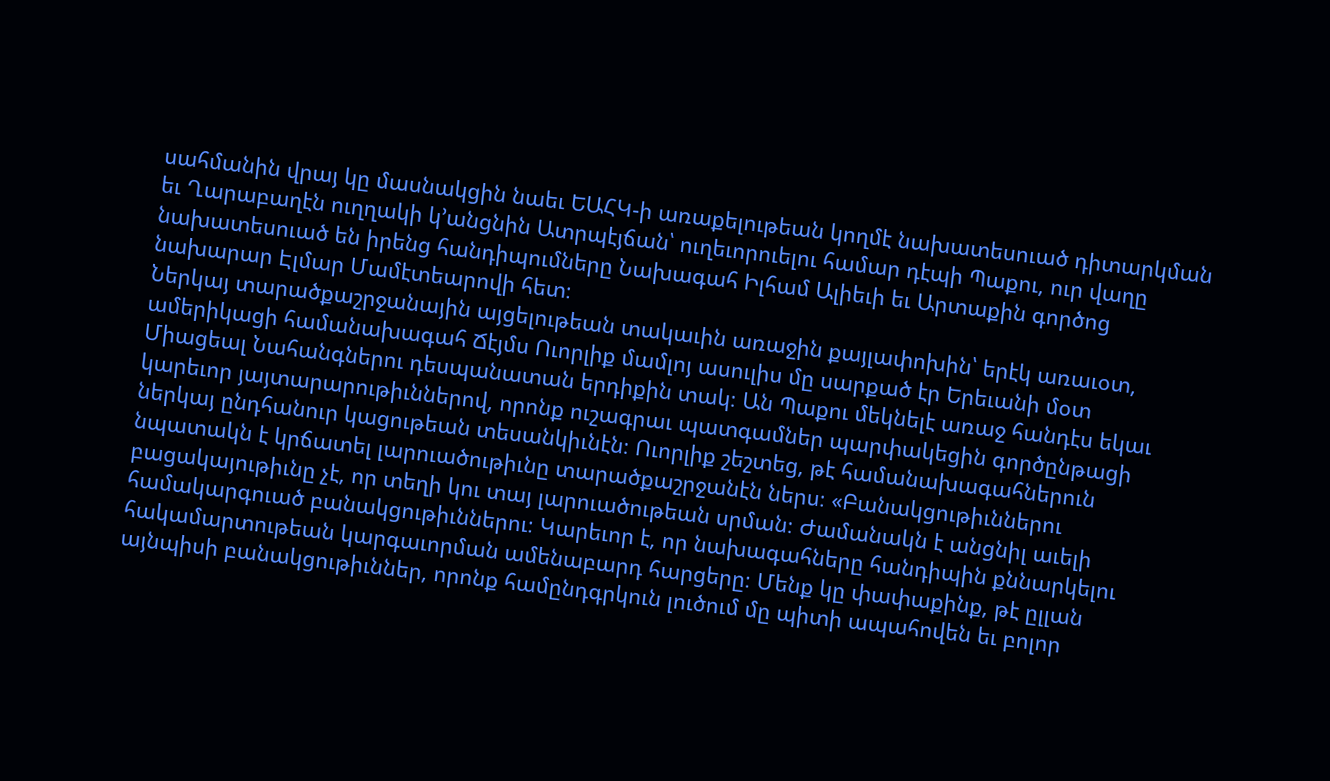սահմանին վրայ կը մասնակցին նաեւ ԵԱՀԿ-ի առաքելութեան կողմէ նախատեսուած դիտարկման եւ Ղարաբաղէն ուղղակի կ՚անցնին Ատրպէյճան՝ ուղեւորուելու համար դէպի Պաքու, ուր վաղը նախատեսուած են իրենց հանդիպումները Նախագահ Իլհամ Ալիեւի եւ Արտաքին գործոց նախարար Էլմար Մամէտեարովի հետ։
Ներկայ տարածքաշրջանային այցելութեան տակաւին առաջին քայլափոխին՝ երէկ առաւօտ, ամերիկացի համանախագահ Ճէյմս Ուորլիք մամլոյ ասուլիս մը սարքած էր Երեւանի մօտ Միացեալ Նահանգներու դեսպանատան երդիքին տակ։ Ան Պաքու մեկնելէ առաջ հանդէս եկաւ կարեւոր յայտարարութիւններով, որոնք ուշագրաւ պատգամներ պարփակեցին գործընթացի ներկայ ընդհանուր կացութեան տեսանկիւնէն։ Ուորլիք շեշտեց, թէ համանախագահներուն նպատակն է կրճատել լարուածութիւնը տարածքաշրջանէն ներս։ «Բանակցութիւններու բացակայութիւնը չէ, որ տեղի կու տայ լարուածութեան սրման։ Ժամանակն է անցնիլ աւելի համակարգուած բանակցութիւններու։ Կարեւոր է, որ նախագահները հանդիպին քննարկելու հակամարտութեան կարգաւորման ամենաբարդ հարցերը։ Մենք կը փափաքինք, թէ ըլլան այնպիսի բանակցութիւններ, որոնք համընդգրկուն լուծում մը պիտի ապահովեն եւ բոլոր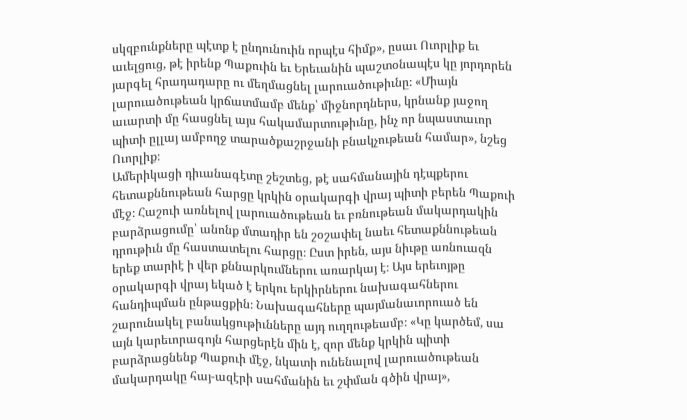սկզբունքները պէտք է ընդունուին որպէս հիմք», ըսաւ Ուորլիք եւ աւելցուց, թէ իրենք Պաքուին եւ Երեւանին պաշտօնապէս կը յորդորեն յարգել հրադադարը ու մեղմացնել լարուածութիւնը։ «Միայն լարուածութեան կրճատմամբ մենք՝ միջնորդներս, կրնանք յաջող աւարտի մը հասցնել այս հակամարտութիւնը, ինչ որ նպաստաւոր պիտի ըլլայ ամբողջ տարածքաշրջանի բնակչութեան համար», նշեց Ուորլիք։
Ամերիկացի դիւանագէտը շեշտեց, թէ սահմանային դէպքերու հետաքննութեան հարցը կրկին օրակարգի վրայ պիտի բերեն Պաքուի մէջ։ Հաշուի առնելով լարուածութեան եւ բռնութեան մակարդակին բարձրացումը՝ անոնք մտադիր են շօշափել նաեւ հետաքննութեան դրութիւն մը հաստատելու հարցը։ Ըստ իրեն, այս նիւթը առնուազն երեք տարիէ ի վեր քննարկումներու առարկայ է։ Այս երեւոյթը օրակարգի վրայ եկած է երկու երկիրներու նախագահներու հանդիպման ընթացքին։ Նախագահները պայմանաւորուած են շարունակել բանակցութիւնները այդ ուղղութեամբ։ «Կը կարծեմ, սա այն կարեւորագոյն հարցերէն մին է, զոր մենք կրկին պիտի բարձրացնենք Պաքուի մէջ, նկատի ունենալով լարուածութեան մակարդակը հայ-ազէրի սահմանին եւ շփման գծին վրայ»,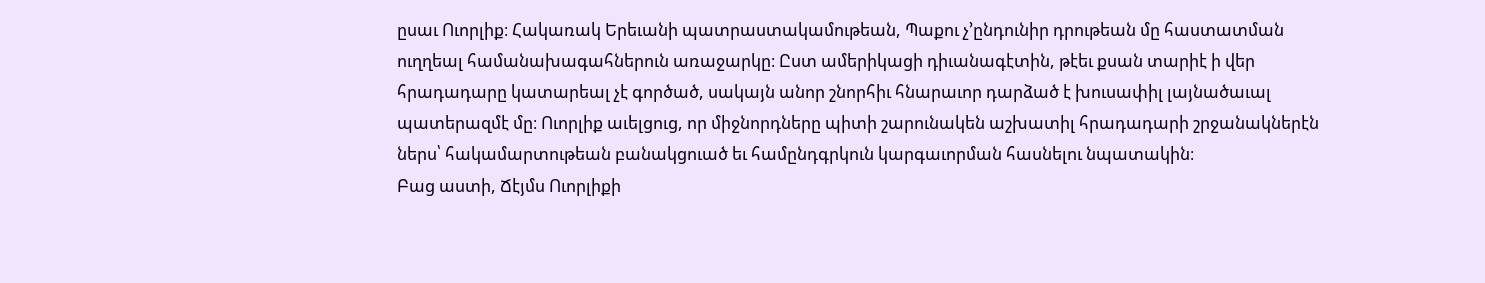ըսաւ Ուորլիք։ Հակառակ Երեւանի պատրաստակամութեան, Պաքու չ՚ընդունիր դրութեան մը հաստատման ուղղեալ համանախագահներուն առաջարկը։ Ըստ ամերիկացի դիւանագէտին, թէեւ քսան տարիէ ի վեր հրադադարը կատարեալ չէ գործած, սակայն անոր շնորհիւ հնարաւոր դարձած է խուսափիլ լայնածաւալ պատերազմէ մը։ Ուորլիք աւելցուց, որ միջնորդները պիտի շարունակեն աշխատիլ հրադադարի շրջանակներէն ներս՝ հակամարտութեան բանակցուած եւ համընդգրկուն կարգաւորման հասնելու նպատակին։
Բաց աստի, Ճէյմս Ուորլիքի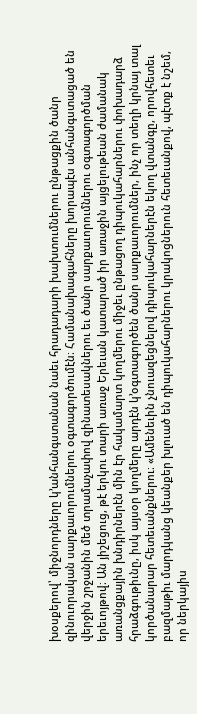խօսքերով՝ միջնորդները կ՚անհանգստանան նաեւ հրադադարի խախտումներու ընթացքին ծանր զինուորական սարքաւորումներու օգտագործումէն։ Համանախագահները խորապէս անհանգստացած են վերջին շրջանին մեծ տրամաչափով զինատեսակներու եւ ծանր սարքաւորումներու օգտագործման երեւոյթով։ Ան յիշեցուց, թէ երկու տարի առաջ Երեւան կատարած իր առաջին այցելութեան ժամանակ առանցքային խնդիրներէն մին էր հակամարտ կողմերու միջեւ ընթացող դիպուկահարներու փոխադարձ հրաձգութիւնը, իսկ այսօր կողմերը արդէն կ՚օգտագործեն ծանր սարքաւորումներ, ինչ որ տեղի կրնայ տալ կործանարար հետեւանքներու։ «Ամենեւին չնուազեցնելով դիպուկահարներէն եկող վտանգը, որովհետեւ բազմաթիւ մարդկանց կեանքեր խլուած են դիպուկահարներու կրակոցներուն հետեւանքով, պէտք է նշեմ, որ ներկայիս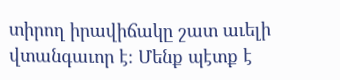տիրող իրավիճակը շատ աւելի վտանգաւոր է։ Մենք պէտք է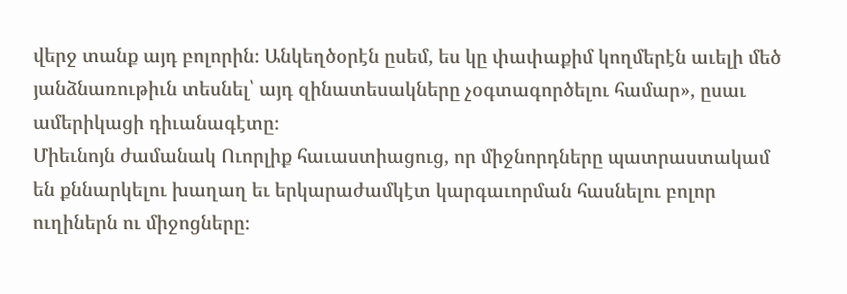վերջ տանք այդ բոլորին։ Անկեղծօրէն ըսեմ, ես կը փափաքիմ կողմերէն աւելի մեծ յանձնառութիւն տեսնել՝ այդ զինատեսակները չօգտագործելու համար», ըսաւ ամերիկացի դիւանագէտը։
Միեւնոյն ժամանակ Ուորլիք հաւաստիացուց, որ միջնորդները պատրաստակամ են քննարկելու խաղաղ եւ երկարաժամկէտ կարգաւորման հասնելու բոլոր ուղիներն ու միջոցները։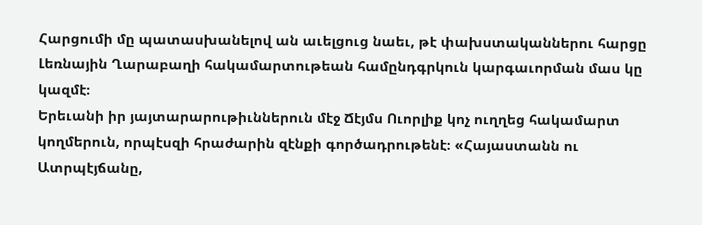Հարցումի մը պատասխանելով ան աւելցուց նաեւ, թէ փախստականներու հարցը Լեռնային Ղարաբաղի հակամարտութեան համընդգրկուն կարգաւորման մաս կը կազմէ։
Երեւանի իր յայտարարութիւններուն մէջ Ճէյմս Ուորլիք կոչ ուղղեց հակամարտ կողմերուն, որպէսզի հրաժարին զէնքի գործադրութենէ։ «Հայաստանն ու Ատրպէյճանը,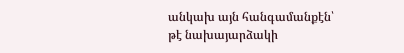անկախ այն հանգամանքէն՝ թէ նախայարձակի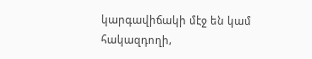կարգավիճակի մէջ են կամ հակազդողի,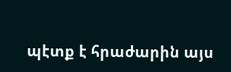պէտք է հրաժարին այս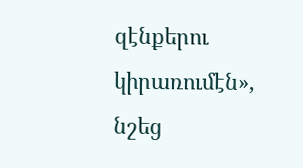զէնքերու կիրառումէն», նշեց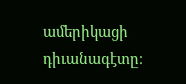ամերիկացի դիւանագէտը։